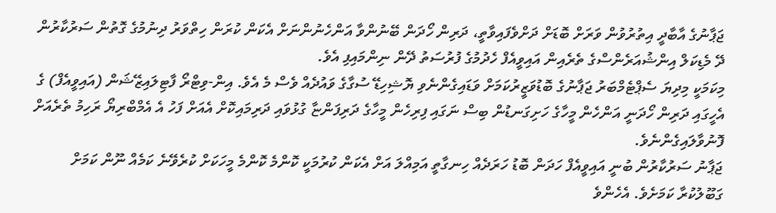ޖަޕާނުގެ އާބާދީ އިތުރުވުން ވަރަށް ބޮޑަށް ދަށްވެފައިވާތީ، ދަރިން ހޯދަން ބޭނުންވާ އަންހެނުންނަށް އެކަން ކުރަން ހިތްވަރު ދިނުމުގެ ގޮތުން ސަރުކާރުން ދޭ މެޑިކަލް އިންޝުއަރެންސްގެ ތެރެއިން އައިވީއެފް ހެދުމުގެ ފުރުސަތު ދޭން ނިންމައިފި އެވެ.
މިކަމަކީ މިދިޔަ ސެޕްޓެމްބަރު ޖަޕާނުގެ ބޮޑުވަޒީރުކަމަށް ވަޑައިގެންނެވި ޔޮޝިހިޑޭ ސުގާގެ ވައުދެއް ވެސް މެ އެވެ. އިން-ވިޓްރޯ ފާޓިލައިޒޭޝަން (އައިވީއެފް) ގެ އެހީގައި ދަރިން ހޯދަނީ އަންހެން މީހާގެ ހަށިގަނޑުން ބިސް ނަގައި ފިރިހެން މީހާގެ ދަރިފަންޏާ ގުޅުވައި ދަރިމައިކޮށް އެއަށް ފަހު އެ އެމްބްރިޔޯ ރަހިމު ތެރެއަށް ފޮނުވާލައިގެންނެވެ.
ޖަޕާނު ސަރުކާރުން ބުނީ އައިވީއެފް ހަދަން ބޮޑު ހަރަދެއް ހިނގާތީ އަމިއްލަ އަށް އެކަން ކުރުމަކީ ކޮންމެ ކޮންމެ މީހަކަށް ކުރެވޭނެ ކަމެއް ނޫން ކަމަށް ގަބޫލުކުރާ ކަމަށެވެ. އެހެންވެ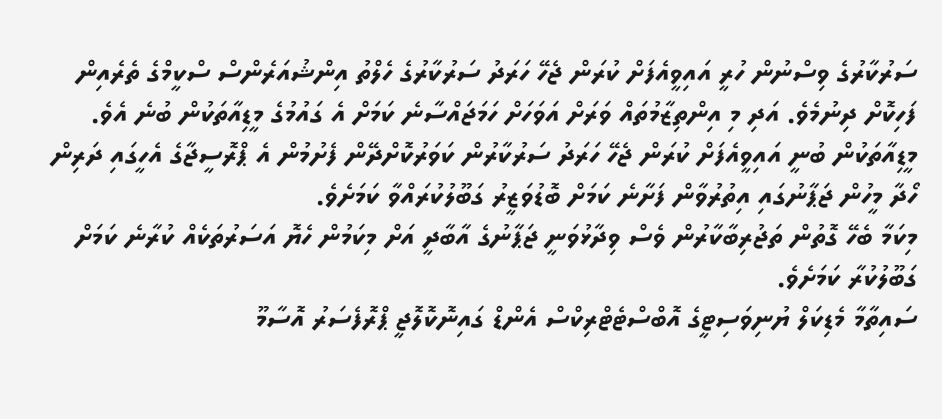ސަރުކާރުގެ ވިސްނުން ހުރީ އައިވީއެފަށް ކުރަން ޖެހޭ ހަރަދު ސަރުކާރުގެ ހެލްތު އިންޝުއަރެންސް ސްކީމްގެ ތެރެއިން ފަހިކޮށް ދިނުމެވެ. އަދި މި އިންތިޒާމުތައް ވަރަށް އަވަހަށް ހަމަޖައްސާނެ ކަމަށް އެ ގައުމުގެ މީޑިއާތަކުން ބުނެ އެވެ.
މީޑިއާތަކުން ބުނީ އައިވީއެފަށް ކުރަން ޖެހޭ ހަރަދު ސަރުކާރުން ކަވަރުކޮށްދޭން ފެށުމުން އެ ޕްރޮސީޖާގެ އެހީގައި ދަރިން ހޯދާ މީހުން ޖަޕާނުގައި އިތުރުވާން ފަށާނެ ކަމަށް ބޮޑުވަޒީރު ގަބޫލުކުރައްވާ ކަމަށެވެ.
މިކަމާ ބެހޭ ގޮތުން ތަޖުރިބާކާރުން ވެސް ވިދާޅުވަނީ ޖަޕާނުގެ އާބާދީ އަށް މިކަމުން ހެޔޮ އަސަރުތަކެއް ކުރާނެ ކަމަށް ގަބޫލުކުރާ ކަމަށެވެ.
ސައިތާމާ މެޑިކަލް ޔުނިވަސިޓީގެ އޮބްސްޓެޓްރިކްސް އެންޑް ގައިނޮކޮލޮޖީ ޕްރޮފެސަރު އޮސާމޫ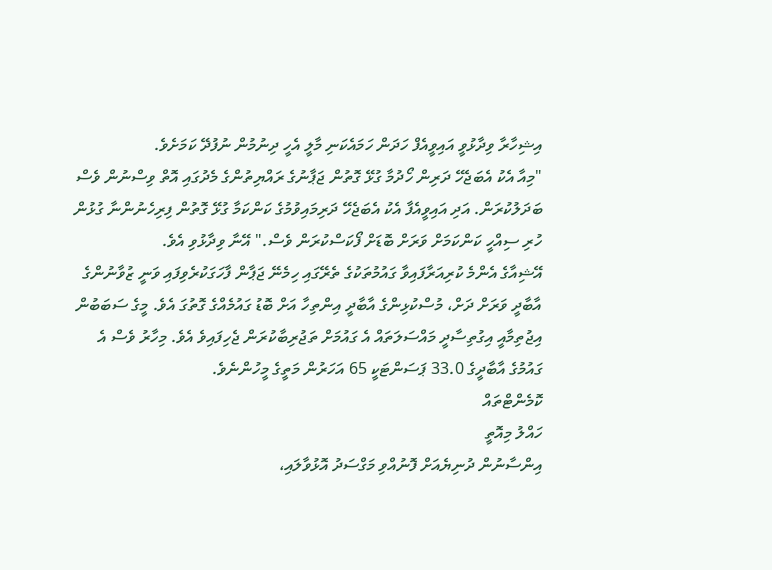އިޝިހާރާ ވިދާޅުވީ އައިވީއެފް ހަދަން ހަމައެކަނި މާލީ އެހީ ދިނުމުން ނުފުދޭ ކަމަށެވެ.
"މިއާ އެކު އެބަޖެހޭ ދަރިން ހޯދުމާ ގުޅޭ ގޮތުން ޖަޕާނުގެ ރައްޔިތުންގެ މެދުގައި އޮތް ވިސްނުން ވެސް ބަދަލުކުރަން. އަދި އައިވީއެފާ އެކު އެބަޖެހޭ ދަރިމައިވުމުގެ ކަންކަމާ ގުޅޭ ގޮތުން ފިރިހެނުންނާ ގުޅުން ހުރި ސިއްހީ ކަންކަމަށް ވަރަށް ބޮޑަށް ފޯކަސްކުރަން ވެސް." އޭނާ ވިދާޅުވި އެވެ.
އޭޝިއާގެ އެންމެ ކުރިއަރާފައިވާ ގައުމުތަކުގެ ތެރޭގައި ހިމެނޭ ޖަޕާން ފާހަގަކުރެވިފައި ވަނީ ޒުވާނުންގެ އާބާދީ ވަރަށް ދަށް، މުސްކުޅިންގެ އާބާދީ އިންތިހާ އަށް ބޮޑު ގައުމެއްގެ ގޮތުގަ އެވެ. މީގެ ސަބަބުން އިޖުތިމާއީ އިގުތިސާދީ މައްސަލަތައް އެ ގައުމަށް ތަޖުރިބާކުރަން ޖެހިފައިވެ އެވެ. މިހާރު ވެސް އެ ގައުމުގެ އާބާދީގެ 33.0 ޕަސަންޓަކީ 65 އަހަރުން މަތީގެ މީހުންނެވެ.
ކޮމެންޓްތައް
ހައްލު މިއޮތީ
އިންސާނުން ދުނިޔެއަށް ފޮނުއްވި މަގްސަދު އޮޅުވާލައި،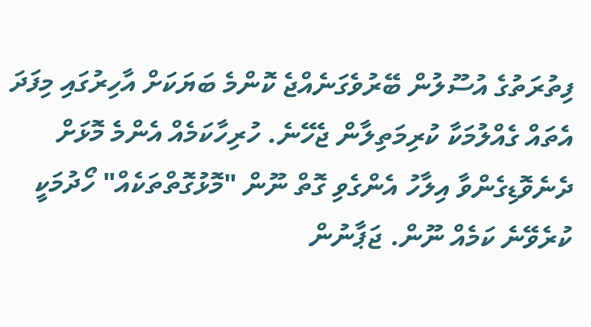ފިތުރަތުގެ އުސޫލުން ބޭރުވެގަނެއްޖެ ކޮންމެ ބަޔަކަށް އާހިރުގައި މިފަދަ އެތައް ގެއްލުމަކާ ކުރިމަތިލާން ޖެހޭނެ. ހުރިހާކަމެއް އެންމެ މޮޅަށް ދެނެވޮޑިގެންވާ އިލާހު އެންގެވި ގޮތް ނޫން "މޮޅުގޮތްތަކެއް" ހޯދުމަކީ ކުރެވޭނެ ކަމެއް ނޫން. ޖަޕާނުން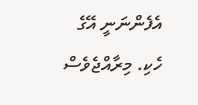އެފެންނަނީ އޭގެ ހެކި. މިރާއްޖެވެސް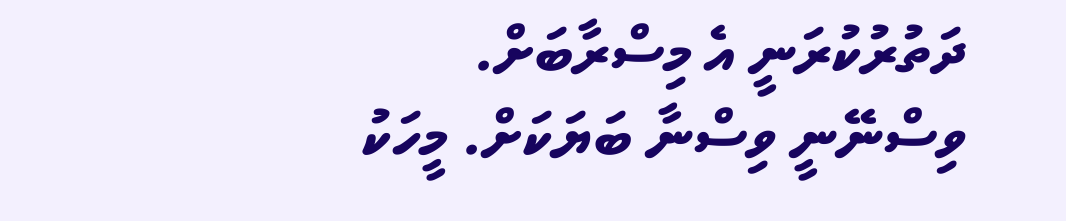ދަތުރުކުރަނީ އެ މިސްރާބަށް. ވިސްނޭނީ ވިސްނާ ބަޔަކަށް. މީހަކު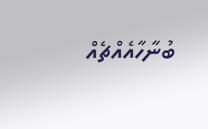ބުނާހާއެއްޗެއް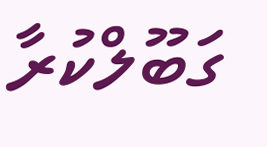ގަބޫލްކުރާ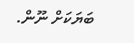ބަޔަކަށް ނޫން.